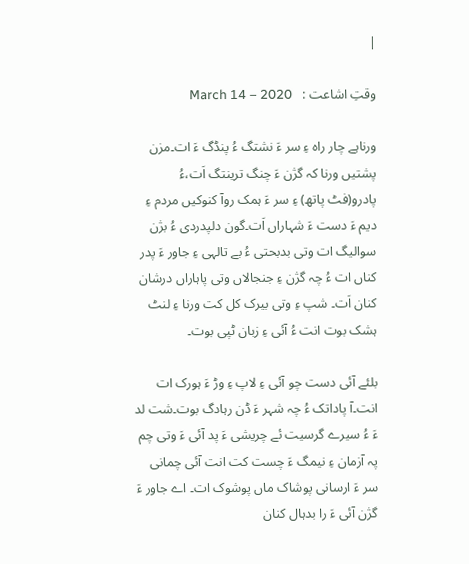|

وقتِ اشاعت :   March 14 – 2020

ورناہے چار راہ ءِ سر ءَ نشتگ ءُ پنڈگ ءَ ات۔مزن پشتیں ورنا کہ گژن ءَ چنگ ترینتگ اَت،ءُ پادرو(فٹ پاتھ) ءِ سر ءَ ہمک روآ کنوکیں مردم ءِ دیم ءَ دست ءَ شہاراں اَت۔گون دلپدردی ءُ بژن سوالیگ ات وتی بدبحتی ءُ بے تالہی ءِ جاور ءَ پدر کناں ات ءُ چہ گژن ءِ جنجالاں وتی پاہاراں درشان کنان اَت۔ شپ ءِ وتی بیرک کل کت ورنا ءِ لنٹ ہشک بوت انت ءُ آئی ءِ زبان ٹپی بوت۔

بلئے آئی دست چو آئی ءِ لاپ ءِ وڑ ءَ ہورک ات انت۔آ پاداتک ءُ چہ شہر ءَ ڈن رہادگ بوت۔شت لد ءَ ءُ سیرے گرسیت ئے چریشی ءَ پد آئی ءَ وتی چم پہ آزمان ءِ نیمگ ءَ چست کت انت آئی چمانی سر ءَ ارسانی پوشاک ماں پوشوک ات۔ اے جاور ءَ گژن آئی ءَ را بدہال کنان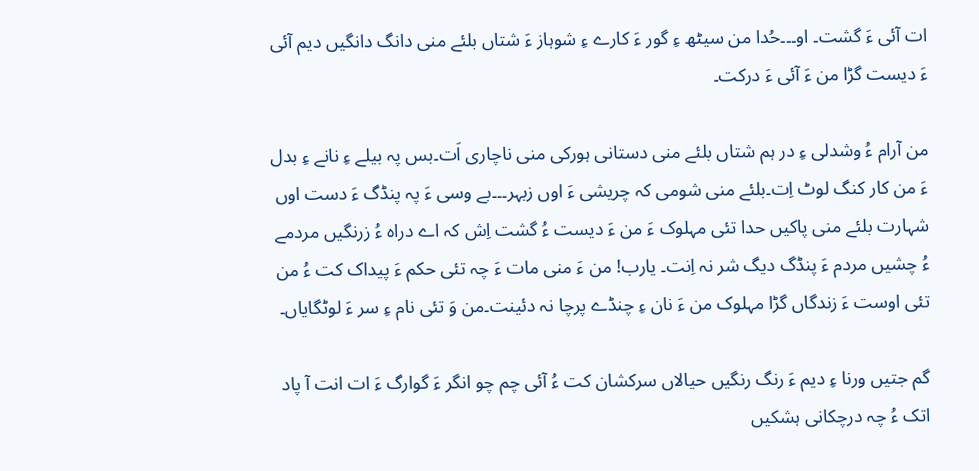ات آئی ءَ گشت۔ او۔۔۔حُدا من سیٹھ ءِ گور ءَ کارے ءِ شوہاز ءَ شتاں بلئے منی دانگ دانگیں دیم آئی ءَ دیست گڑا من ءَ آئی ءَ درکت۔

من آرام ءُ وشدلی ءِ در ہم شتاں بلئے منی دستانی ہورکی منی ناچاری اَت۔بس پہ بیلے ءِ نانے ءِ بدل ءَ من کار کنگ لوٹ اِت۔بلئے منی شومی کہ چریشی ءَ اوں زبہر۔۔۔بے وسی ءَ پہ پنڈگ ءَ دست اوں شہارت بلئے منی پاکیں حدا تئی مہلوک ءَ من ءَ دیست ءُ گشت اِش کہ اے دراہ ءُ زرنگیں مردمے ءُ چشیں مردم ءَ پنڈگ دیگ شر نہ اِنت۔ یارب! من ءَ منی مات ءَ چہ تئی حکم ءَ پیداک کت ءُ من تئی اوست ءَ زندگاں گڑا مہلوک من ءَ نان ءِ چنڈے پرچا نہ دئینت۔من وَ تئی نام ءِ سر ءَ لوٹگایاں۔

گم جتیں ورنا ءِ دیم ءَ رنگ رنگیں حیالاں سرکشان کت ءُ آئی چم چو انگر ءَ گوارگ ءَ ات انت آ پاد اتک ءُ چہ درچکانی ہشکیں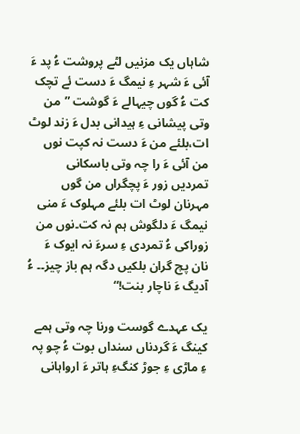شاہاں یک مزنیں لٹے پروشت ءُ پد ءَ آئی ءَ شہر ءِ نیمگ ءَ دست ئے تچک کت ءُ گوں چیہالے ءَ گوشت ”من وتی پیشانی ءِ ہیدانی بدل ءَ زند لوٹ ات،بلئے من ءَ دست نہ کپت نوں من آئی ءَ را چہ وتی باسکانی تمردیں زور ءَ پچگراں من گوں مہرنان لوٹ ات بلئے مہلوک ءَ منی نیمگ ءَ دلگوش ہم نہ کت۔نوں من زوراکی ءُ تمردی ءِ سرءَ نہ ایوک ءَ نان پچ گران بلکیں دگہ ہم باز چیز۔۔ ءُ آدیگ ءَ ناچار بنت!“

یک عہدے گوست ورنا چہ وتی ہمے کینگ ءَ گردناں سنداں بوت ءُ چو پہ ءِ ماڑی ءِ جوڑ کنگءِ ہاتر ءَ ارواہانی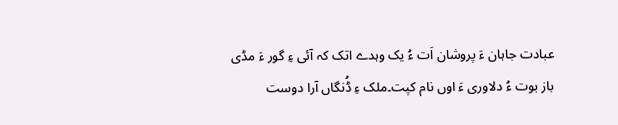عبادت جاہان ءَ پروشان اَت ءُ یک وہدے اتک کہ آئی ءِ گور ءَ مڈی باز بوت ءُ دلاوری ءَ اوں نام کپت۔ملک ءِ ڈُنگاں آرا دوست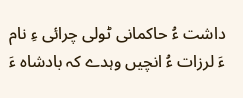داشت ءُ حاکمانی ٹولی چرائی ءِ نام ءَ لرزات ءُ انچیں وہدے کہ بادشاہ ءَ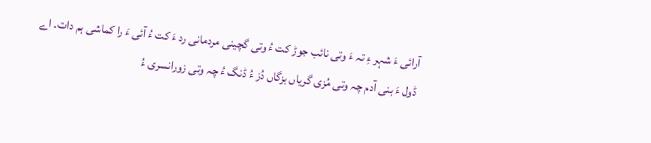آرائی ءَ شہر ءِ تہ ءَ وتی نائب جوڑ کت ءُ وتی گچینی مردمانی رد ءَ کت ءُ آئی ءَ را کماشی ہم دات۔ اے ڈول ءَ بنی آدم چہ وتی مُزی گریاں بزگاں دُز ءُ ڈنگ ءُ چہ وتی زورانسری ءُ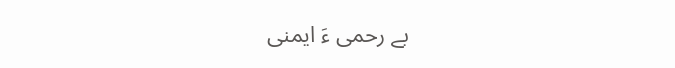بے رحمی ءَ ایمنی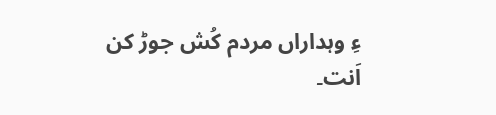ءِ وہداراں مردم کُش جوڑ کن اَنت۔